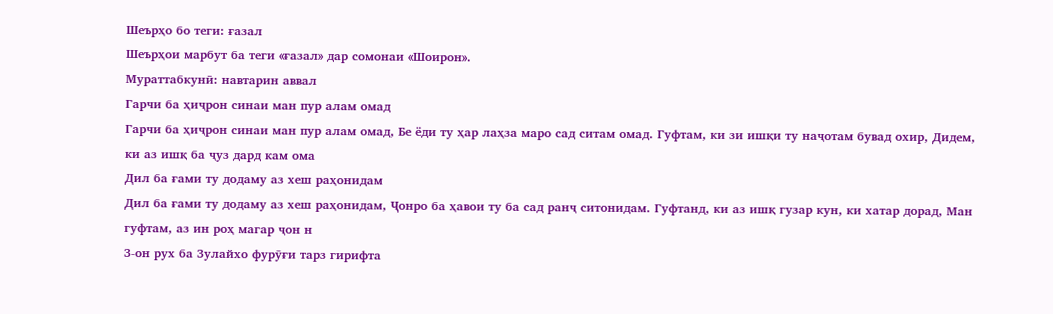Шеърҳо бо теги: ғазал
Шеърҳои марбут ба теги «ғазал» дар сомонаи «Шоирон».
Мураттабкунӣ: навтарин аввал
Гарчи ба ҳиҷрон синаи ман пур алам омад
Гарчи ба ҳиҷрон синаи ман пур алам омад, Бе ёди ту ҳар лаҳза маро сад ситам омад. Гуфтам, ки зи ишқи ту наҷотам бувад охир, Дидем, ки аз ишқ ба ҷуз дард кам ома
Дил ба ғами ту додаму аз хеш раҳонидам
Дил ба ғами ту додаму аз хеш раҳонидам, Ҷонро ба ҳавои ту ба сад ранҷ ситонидам. Гуфтанд, ки аз ишқ гузар кун, ки хатар дорад, Ман гуфтам, аз ин роҳ магар ҷон н
З-он рух ба Зулайхо фурӯғи тарз гирифта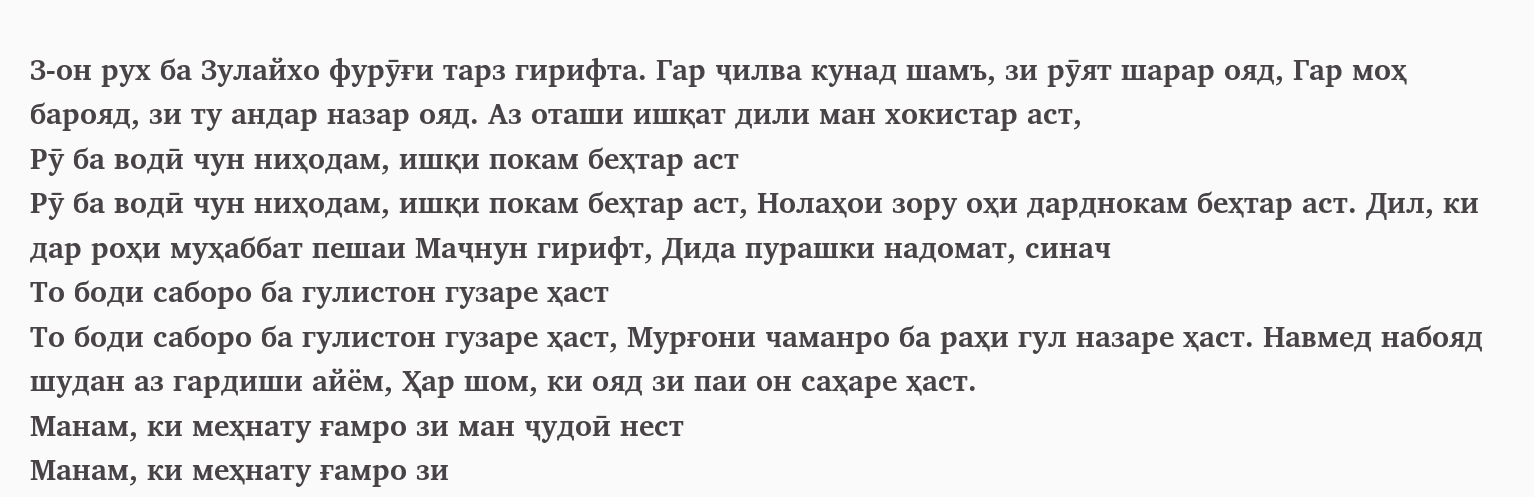З-он рух ба Зулайхо фурӯғи тарз гирифта. Гар ҷилва кунад шамъ, зи рӯят шарар ояд, Гар моҳ барояд, зи ту андар назар ояд. Аз оташи ишқат дили ман хокистар аст,
Рӯ ба водӣ чун ниҳодам, ишқи покам беҳтар аст
Рӯ ба водӣ чун ниҳодам, ишқи покам беҳтар аст, Нолаҳои зору оҳи дарднокам беҳтар аст. Дил, ки дар роҳи муҳаббат пешаи Маҷнун гирифт, Дида пурашки надомат, синач
То боди саборо ба гулистон гузаре ҳаст
То боди саборо ба гулистон гузаре ҳаст, Мурғони чаманро ба раҳи гул назаре ҳаст. Навмед набояд шудан аз гардиши айём, Ҳар шом, ки ояд зи паи он саҳаре ҳаст.
Манам, ки меҳнату ғамро зи ман ҷудоӣ нест
Манам, ки меҳнату ғамро зи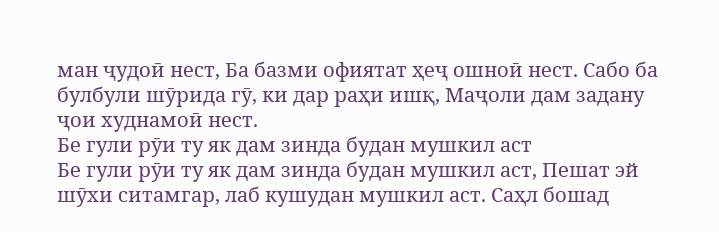ман ҷудоӣ нест, Ба базми офиятат ҳеҷ ошноӣ нест. Сабо ба булбули шӯрида гӯ, ки дар раҳи ишқ, Маҷоли дам задану ҷои худнамоӣ нест.
Бе гули рӯи ту як дам зинда будан мушкил аст
Бе гули рӯи ту як дам зинда будан мушкил аст, Пешат эй шӯхи ситамгар, лаб кушудан мушкил аст. Саҳл бошад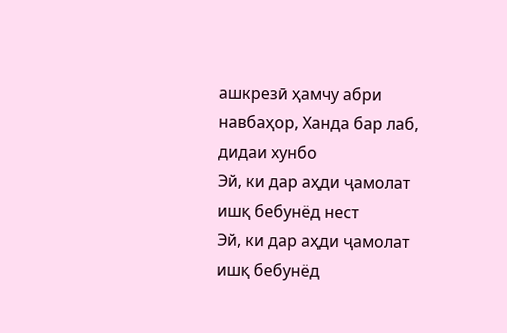ашкрезӣ ҳамчу абри навбаҳор, Ханда бар лаб, дидаи хунбо
Эй, ки дар аҳди ҷамолат ишқ бебунёд нест
Эй, ки дар аҳди ҷамолат ишқ бебунёд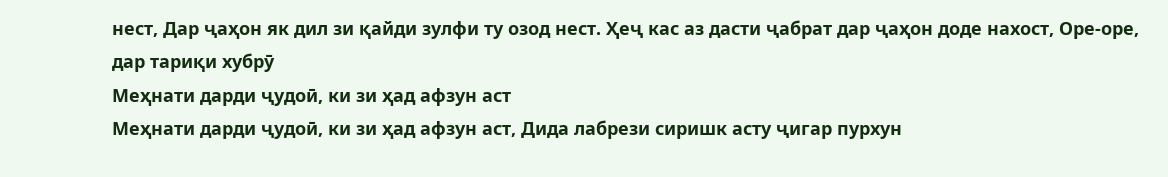нест, Дар ҷаҳон як дил зи қайди зулфи ту озод нест. Ҳеҷ кас аз дасти ҷабрат дар ҷаҳон доде нахост, Оре-оре, дар тариқи хубрӯ
Меҳнати дарди ҷудоӣ, ки зи ҳад афзун аст
Меҳнати дарди ҷудоӣ, ки зи ҳад афзун аст, Дида лабрези сиришк асту ҷигар пурхун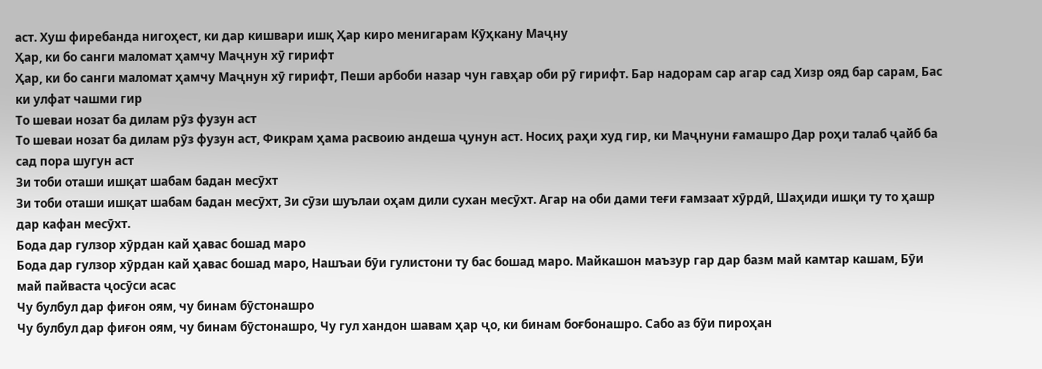аст. Хуш фиребанда нигоҳест, ки дар кишвари ишқ Ҳар киро менигарам Кӯҳкану Маҷну
Ҳар, ки бо санги маломат ҳамчу Маҷнун хӯ гирифт
Ҳар, ки бо санги маломат ҳамчу Маҷнун хӯ гирифт, Пеши арбоби назар чун гавҳар оби рӯ гирифт. Бар надорам сар агар сад Хизр ояд бар сарам, Бас ки улфат чашми гир
То шеваи нозат ба дилам рӯз фузун аст
То шеваи нозат ба дилам рӯз фузун аст, Фикрам ҳама расвоию андеша ҷунун аст. Носиҳ раҳи худ гир, ки Маҷнуни ғамашро Дар роҳи талаб ҷайб ба сад пора шугун аст
Зи тоби оташи ишқат шабам бадан месӯхт
Зи тоби оташи ишқат шабам бадан месӯхт, Зи сӯзи шуълаи оҳам дили сухан месӯхт. Агар на оби дами теғи ғамзаат хӯрдӣ, Шаҳиди ишқи ту то ҳашр дар кафан месӯхт.
Бода дар гулзор хӯрдан кай ҳавас бошад маро
Бода дар гулзор хӯрдан кай ҳавас бошад маро, Нашъаи бӯи гулистони ту бас бошад маро. Майкашон маъзур гар дар базм май камтар кашам, Бӯи май пайваста ҷосӯси асас
Чу булбул дар фиғон оям, чу бинам бӯстонашро
Чу булбул дар фиғон оям, чу бинам бӯстонашро, Чу гул хандон шавам ҳар ҷо, ки бинам боғбонашро. Сабо аз бӯи пироҳан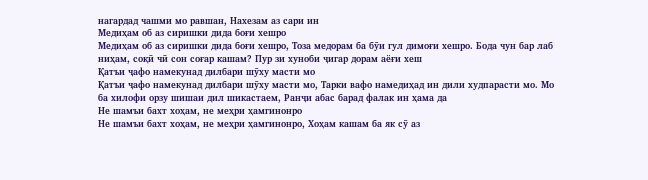нагардад чашми мо равшан, Нахезам аз сари ин
Медиҳам об аз сиришки дида боғи хешро
Медиҳам об аз сиришки дида боғи хешро, Тоза медорам ба бӯи гул димоғи хешро. Бода чун бар лаб ниҳам, соқӣ чӣ сон соғар кашам? Пур зи хуноби ҷигар дорам аёғи хеш
Қатъи ҷафо намекунад дилбари шӯху масти мо
Қатъи ҷафо намекунад дилбари шӯху масти мо, Тарки вафо намедиҳад ин дили худпарасти мо. Мо ба хилофи орзу шишаи дил шикастаем, Ранҷи абас барад фалак ин ҳама да
Не шамъи бахт хоҳам, не меҳри ҳамгинонро
Не шамъи бахт хоҳам, не меҳри ҳамгинонро, Хоҳам кашам ба як сӯ аз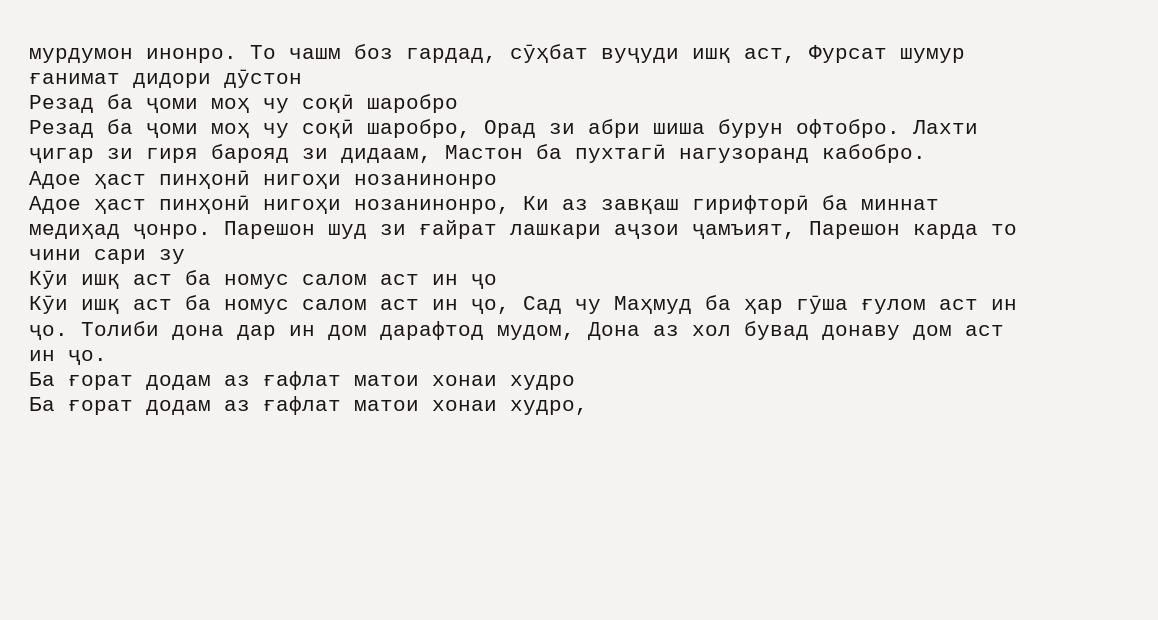мурдумон инонро. То чашм боз гардад, сӯҳбат вуҷуди ишқ аст, Фурсат шумур ғанимат дидори дӯстон
Резад ба ҷоми моҳ чу соқӣ шаробро
Резад ба ҷоми моҳ чу соқӣ шаробро, Орад зи абри шиша бурун офтобро. Лахти ҷигар зи гиря барояд зи дидаам, Мастон ба пухтагӣ нагузоранд кабобро.
Адое ҳаст пинҳонӣ нигоҳи нозанинонро
Адое ҳаст пинҳонӣ нигоҳи нозанинонро, Ки аз завқаш гирифторӣ ба миннат медиҳад ҷонро. Парешон шуд зи ғайрат лашкари аҷзои ҷамъият, Парешон карда то чини сари зу
Кӯи ишқ аст ба номус салом аст ин ҷо
Кӯи ишқ аст ба номус салом аст ин ҷо, Сад чу Маҳмуд ба ҳар гӯша ғулом аст ин ҷо. Толиби дона дар ин дом дарафтод мудом, Дона аз хол бувад донаву дом аст ин ҷо.
Ба ғорат додам аз ғафлат матои хонаи худро
Ба ғорат додам аз ғафлат матои хонаи худро,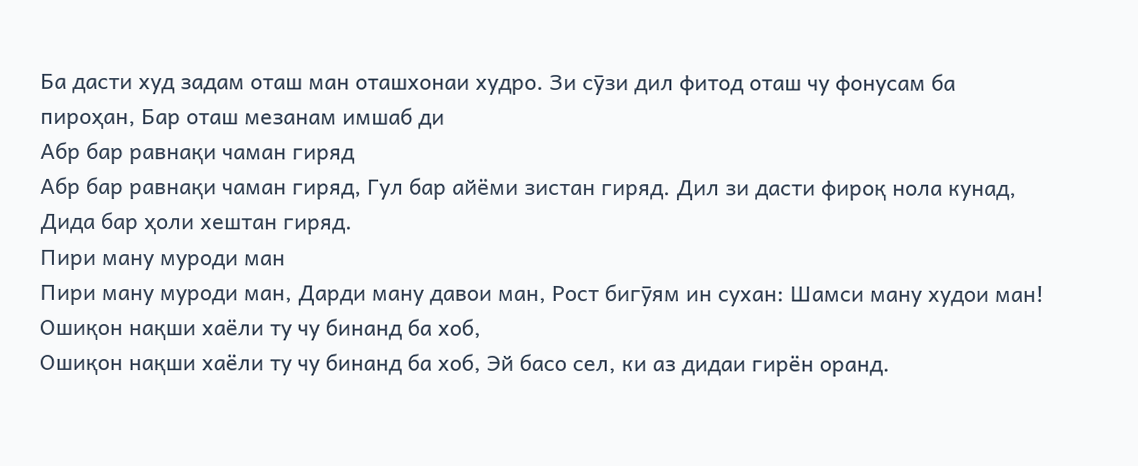Ба дасти худ задам оташ ман оташхонаи худро. Зи сӯзи дил фитод оташ чу фонусам ба пироҳан, Бар оташ мезанам имшаб ди
Абр бар равнақи чаман гиряд
Абр бар равнақи чаман гиряд, Гул бар айёми зистан гиряд. Дил зи дасти фироқ нола кунад, Дида бар ҳоли хештан гиряд.
Пири ману муроди ман
Пири ману муроди ман, Дарди ману давои ман, Рост бигӯям ин сухан: Шамси ману худои ман!
Ошиқон нақши хаёли ту чу бинанд ба хоб,
Ошиқон нақши хаёли ту чу бинанд ба хоб, Эй басо сел, ки аз дидаи гирён оранд.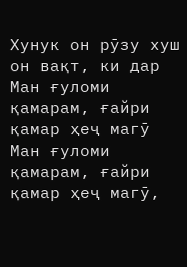Хунук он рӯзу хуш он вақт, ки дар
Ман ғуломи қамарам, ғайри қамар ҳеҷ магӯ
Ман ғуломи қамарам, ғайри қамар ҳеҷ магӯ,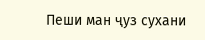Пеши ман ҷуз сухани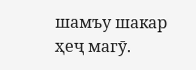шамъу шакар ҳеҷ магӯ.